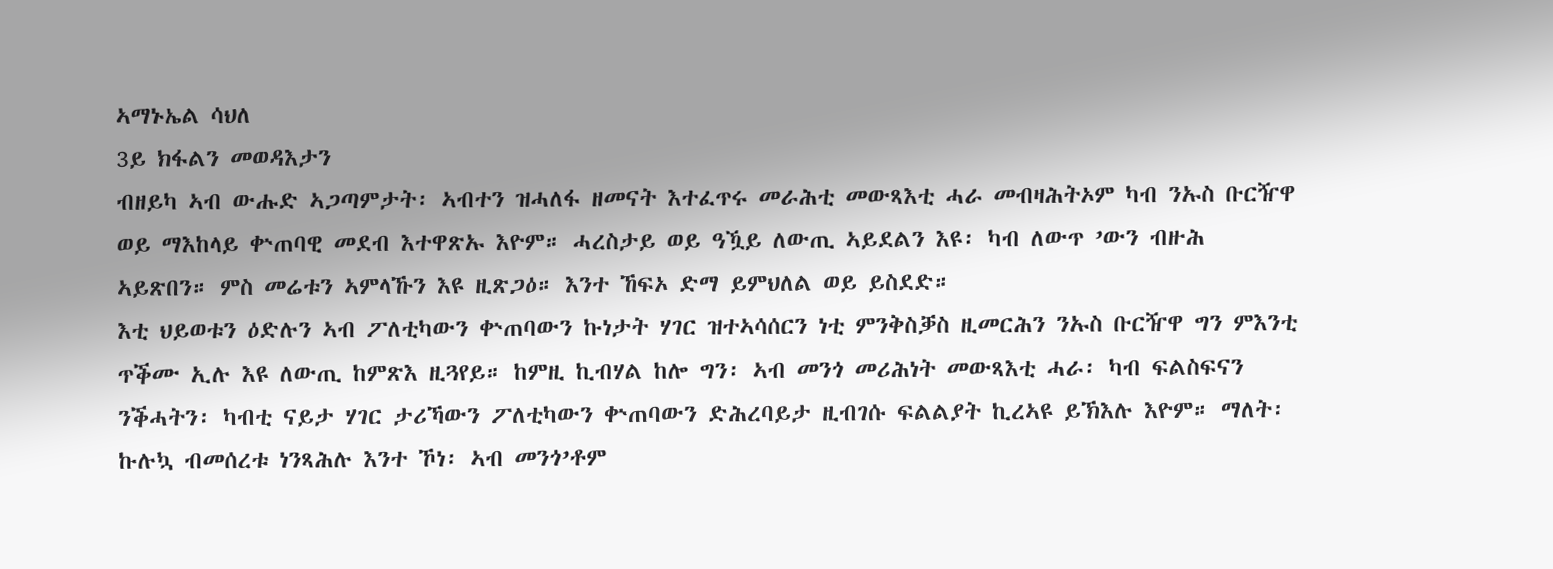ኣማኑኤል ሳህለ
3ይ ክፋልን መወዳእታን
ብዘይካ ኣብ ውሑድ ኣጋጣምታት፡ ኣብተን ዝሓለፋ ዘመናት እተፈጥሩ መራሕቲ መውጻእቲ ሓራ መብዛሕትኦም ካብ ንኡስ ቡርዥዋ ወይ ማእከላይ ቍጠባዊ መደብ እተዋጽኡ እዮም። ሓረስታይ ወይ ዓዃይ ለውጢ ኣይደልን እዩ፡ ካብ ለውጥ ’ውን ብዙሕ ኣይጽበን። ምስ መሬቱን ኣምላኹን እዩ ዚጽጋዕ። እንተ ኸፍኦ ድማ ይምህለል ወይ ይስደድ።
እቲ ህይወቱን ዕድሉን ኣብ ፖለቲካውን ቍጠባውን ኩነታት ሃገር ዝተኣሳሰርን ነቲ ምንቅስቓስ ዚመርሕን ንኡስ ቡርዥዋ ግን ምእንቲ ጥቕሙ ኢሉ እዩ ለውጢ ከምጽእ ዚጓየይ። ከምዚ ኪብሃል ከሎ ግን፡ ኣብ መንጎ መሪሕነት መውጻእቲ ሓራ፡ ካብ ፍልስፍናን ንቕሓትን፡ ካብቲ ናይታ ሃገር ታሪኻውን ፖለቲካውን ቍጠባውን ድሕረባይታ ዚብገሱ ፍልልያት ኪረኣዩ ይኽእሉ እዮም። ማለት፡ ኩሉኳ ብመሰረቱ ነንጻሕሉ እንተ ኾነ፡ ኣብ መንጎ’ቶም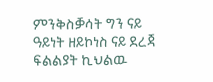ምንቅስቓሳት ግን ናይ ዓይነት ዘይኮነስ ናይ ደረጃ ፍልልያት ኪህልዉ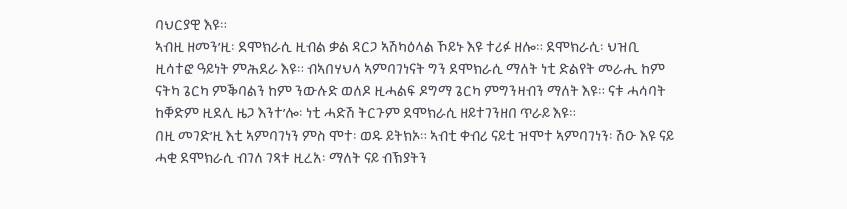ባህርያዊ እዩ።
ኣብዚ ዘመን’ዚ፡ ደሞክራሲ ዚብል ቃል ዳርጋ ኣሽካዕላል ኾይኑ እዩ ተሪፉ ዘሎ። ደሞክራሲ፡ ህዝቢ ዚሳተፎ ዓይነት ምሕደራ እዩ። ብኣበሃህላ ኣምባገነናት ግን ደሞክራሲ ማለት ነቲ ድልየት መራሒ ከም ናትካ ጌርካ ምቕባልን ከም ንውሉድ ወለዶ ዚሓልፍ ዶግማ ጌርካ ምግንዛብን ማለት እዩ። ናቱ ሓሳባት ከቐድም ዚደሊ ዜጋ እንተ’ሎ፡ ነቲ ሓድሽ ትርጉም ደሞክራሲ ዘይተገንዘበ ጥራይ እዩ።
በዚ መገድ’ዚ እቲ ኣምባገነን ምስ ሞተ፡ ወዱ ይትክኦ። ኣብቲ ቀብሪ ናይቲ ዝሞተ ኣምባገነን፡ ሽዑ እዩ ናይ ሓቂ ደሞክራሲ ብገለ ገጻቱ ዚረአ፡ ማለት ናይ ብኽያትን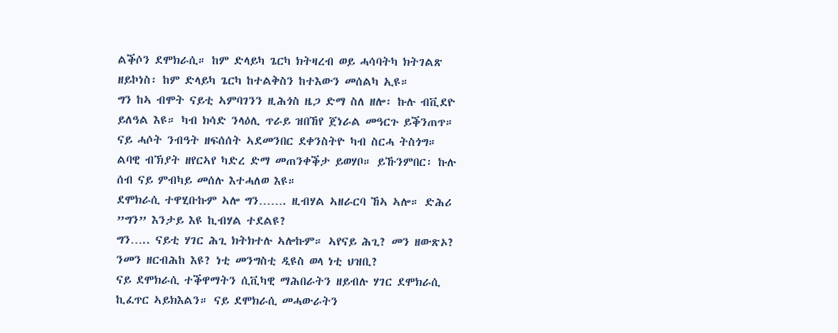ልቕሶን ደሞክራሲ። ከም ድላይካ ጌርካ ክትዛረብ ወይ ሓሳባትካ ክትገልጽ ዘይኮነስ፡ ከም ድላይካ ጌርካ ከተልቅስን ከተእውን መሰልካ ኢዩ።
ግን ከኣ ብሞት ናይቲ ኣምባገንን ዚሕጎስ ዜጋ ድማ ስለ ዘሎ፡ ኩሉ ብቪደዮ ይለዓል እዩ። ካብ ክሳድ ንላዕሊ ጥራይ ዝበኸየ ጀነራል መዓርጉ ይቕንጠጥ። ናይ ሓሶት ንብዓት ዘፍሰሰት ኣደመንበር ደቀንስትዮ ካብ ስርሓ ትስጎግ። ልባዊ ብኽያት ዘየርኣየ ካድረ ድማ መጠንቀቕታ ይወሃቦ። ይኹንምበር፡ ኩሉ ሰብ ናይ ምብካይ መሰሉ እተሓለወ እዩ።
ደሞክራሲ ተዋሂቡኩም ኣሎ ግን……. ዚብሃል ኣዘራርባ ኸኣ ኣሎ። ድሕሪ ”ግን” እንታይ እዩ ኪብሃል ተደልዩ?
ግን….. ናይቲ ሃገር ሕጊ ክትክተሉ ኣሎኩም። ኣየናይ ሕጊ? መን ዘውጽኦ? ንመን ዘርብሕከ እዩ? ነቲ መንግስቲ ዲዩስ ወላ ነቲ ህዝቢ?
ናይ ደሞክራሲ ተቕዋማትን ሲቪካዊ ማሕበራትን ዘይብሉ ሃገር ደሞክራሲ ኪፈጥር ኣይክእልን። ናይ ደሞክራሲ መሓውራትን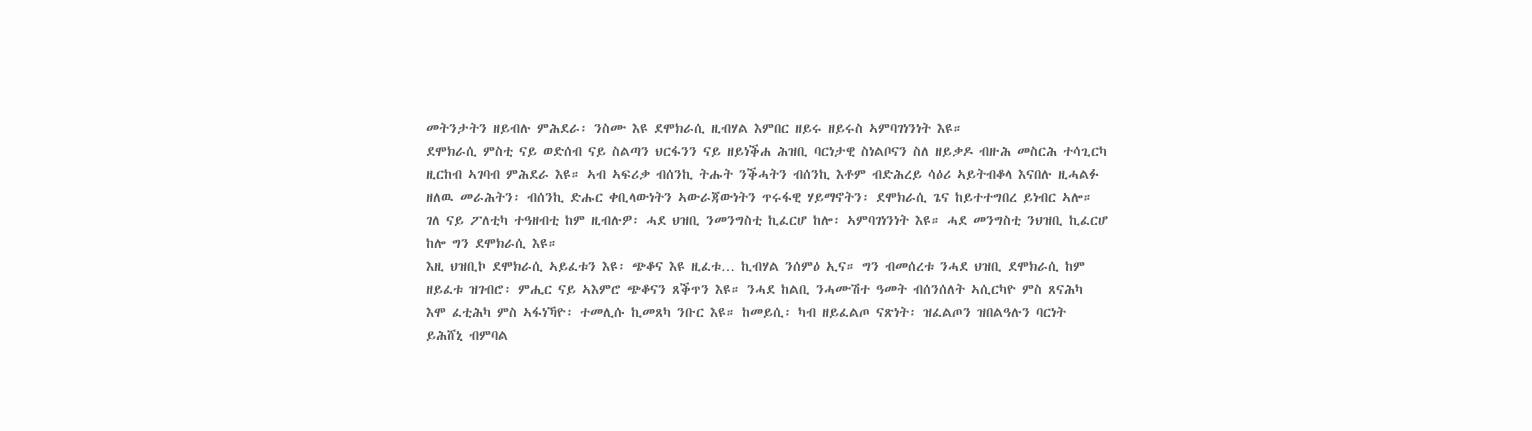መትንታትን ዘይብሉ ምሕደራ፡ ንስሙ እዩ ደሞክራሲ ዚብሃል እምበር ዘይሩ ዘይሩስ ኣምባገነንነት እዩ።
ደሞክራሲ ምስቲ ናይ ወድሰብ ናይ ስልጣን ህርፋንን ናይ ዘይነቕሐ ሕዝቢ ባርነታዊ ስነልቦናን ስለ ዘይቃዶ ብዙሕ መስርሕ ተሳጊርካ ዚርከብ ኣገባብ ምሕደራ እዩ። ኣብ ኣፍሪቃ ብሰንኪ ትሑት ንቕሓትን ብሰንኪ እቶም ብድሕረይ ሳዕሪ ኣይትብቆላ እናበሉ ዚሓልፉ ዘለዉ መራሕትን፡ ብሰንኪ ድሑር ቀቢላውነትን ኣውራጃውነትን ጥሩፋዊ ሃይማኖትን፡ ደሞክራሲ ጌና ከይተተግበረ ይነብር ኣሎ።
ገለ ናይ ፖለቲካ ተዓዘብቲ ከም ዚብሉዎ፡ ሓደ ህዝቢ ንመንግስቲ ኪፈርሆ ከሎ፡ ኣምባገነንነት እዩ። ሓደ መንግስቲ ንህዝቢ ኪፈርሆ ከሎ ግን ደሞክራሲ እዩ።
እዚ ህዝቢኮ ደሞክራሲ ኣይፈቱን እዩ፡ ጭቆና እዩ ዚፈቱ… ኪብሃል ንሰምዕ ኢና። ግን ብመሰረቱ ንሓደ ህዝቢ ደሞክራሲ ከም ዘይፈቱ ዝገብሮ፡ ምሒር ናይ ኣእምሮ ጭቆናን ጸቕጥን እዩ። ንሓደ ከልቢ ንሓሙሽተ ዓመት ብሰንሰለት ኣሲርካዮ ምስ ጸናሕካ እሞ ፈቲሕካ ምስ ኣፋነኻዮ፡ ተመሊሱ ኪመጸካ ንቡር እዩ። ከመይሲ፡ ካብ ዘይፈልጦ ናጽነት፡ ዝፈልጦን ዝበልዓሉን ባርነት ይሕሸኒ ብምባል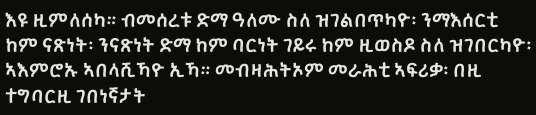እዩ ዚምለሰካ። ብመሰረቱ ድማ ዓለሙ ስለ ዝገልበጥካዮ፡ ንማእሰርቲ ከም ናጽነት፡ ንናጽነት ድማ ከም ባርነት ገይሩ ከም ዚወስዶ ስለ ዝገበርካዮ፡ ኣእምሮኡ ኣበላሺኻዮ ኢኻ። መብዛሕትኦም መራሕቲ ኣፍሪቃ፡ በዚ ተግባርዚ ገበነኛታት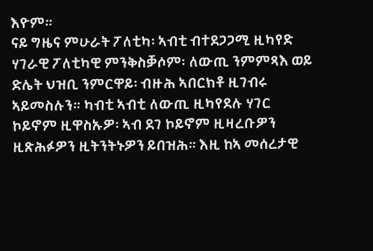እዮም።
ናይ ግዜና ምሁራት ፖለቲካ፡ ኣብቲ ብተደጋጋሚ ዚካየድ ሃገራዊ ፖለቲካዊ ምንቅስቓሶም፡ ለውጢ ንምምጻእ ወይ ድሌት ህዝቢ ንምርዋይ፡ ብዙሕ ኣበርክቶ ዚገብሩ ኣይመስሉን። ካብቲ ኣብቲ ለውጢ ዚካየደሉ ሃገር ኮይኖም ዚዋስኡዎ፡ ኣብ ደገ ኮይኖም ዚዛረቡዎን ዚጽሕፉዎን ዚትንትኑዎን ይበዝሕ። እዚ ከኣ መሰረታዊ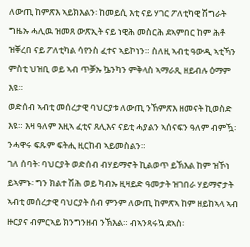ለውጢ ከምጽእ ኣይክእልን፡ ከመይሲ እቲ ናይ ሃገር ፖለቲካዊ ሽግራት ግዜኡ ሓሊዉ ዝመጸ ውጽኢት ናይ ነዊሕ መስርሕ ደኣምበር ከም ሕቶ ዝቐረበ ናይ ፖለቲካል ሳየንስ ፈተና ኣይኮነን። ስለዚ ኣብቲ ዓውዲ ኣቲኻን ምስቲ ህዝቢ ወይ ኣብ ጥቓኡ ኴንካን ምቅላስ ኣማራጺ ዘይብሉ ዕማም እዩ።
ወድሰብ ኣብቲ መሰረታዊ ባህርያቱ ለውጢ ንኸምጽእ ዘመናት ኪወስድ እዩ። እዛ ዓለም እዚኣ ፈቲና ጸሊእና ናይቲ ሓያልን ኣሰናፍን ዓለም ብምዃ፡ ንሓዋሩ ፍጹም ፍትሒ ዚርከብ ኣይመስልን።
ገለ ሰባት፡ ባህርያት ወድሰብ ብሃይማኖት ኪልወጥ ይኽእል ከም ዝኾነ ይኣምኑ፡ ግን ክልተ ሽሕ ወይ ካብኡ ዚዛይድ ዓመታት ዝገበራ ሃይማኖታት ኣብቲ መሰረታዊ ባህርያት ሰብ ምንም ለውጢ ከምጽኣ ከም ዘይከኣላ ኣብ ዙርያና ብምርኣይ ክንግንዘብ ንኽእል። ብኣንጻሩኳ ደኣስ፡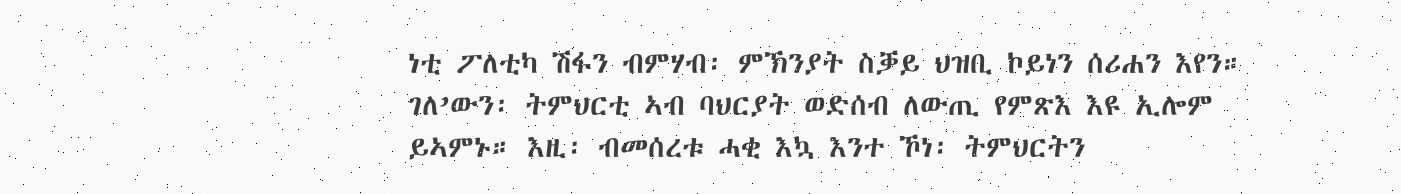ነቲ ፖለቲካ ሽፋን ብምሃብ፡ ምኽንያት ስቓይ ህዝቢ ኮይነን ሰሪሐን እየን።
ገለ’ውን፡ ትምህርቲ ኣብ ባህርያት ወድሰብ ለውጢ የምጽእ እዩ ኢሎም ይኣምኑ። እዚ፡ ብመሰረቱ ሓቂ እኳ እንተ ኾነ፡ ትምህርትን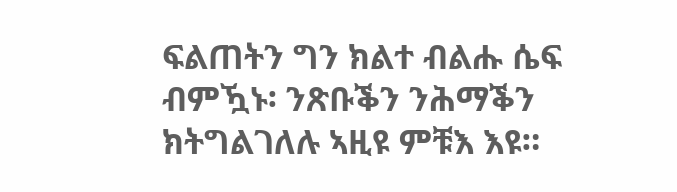ፍልጠትን ግን ክልተ ብልሑ ሴፍ ብምዃኑ፡ ንጽቡቕን ንሕማቕን ክትግልገለሉ ኣዚዩ ምቹእ እዩ።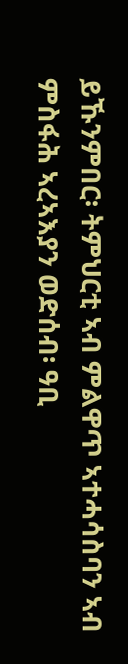ይኹንምበር፡ ትምህርቲ ኣብ ምልዋጥ ኣተሓሳስባን ኣብ ምስፋሕ ኣረኣእያን ወድሰብ፡ ዓቢ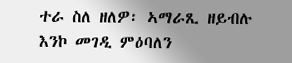ተራ ስለ ዘለዎ፡ ኣማራጺ ዘይብሉ እንኮ መገዲ ምዕባለን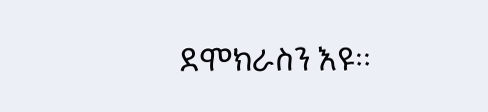ደሞክራስን እዩ።